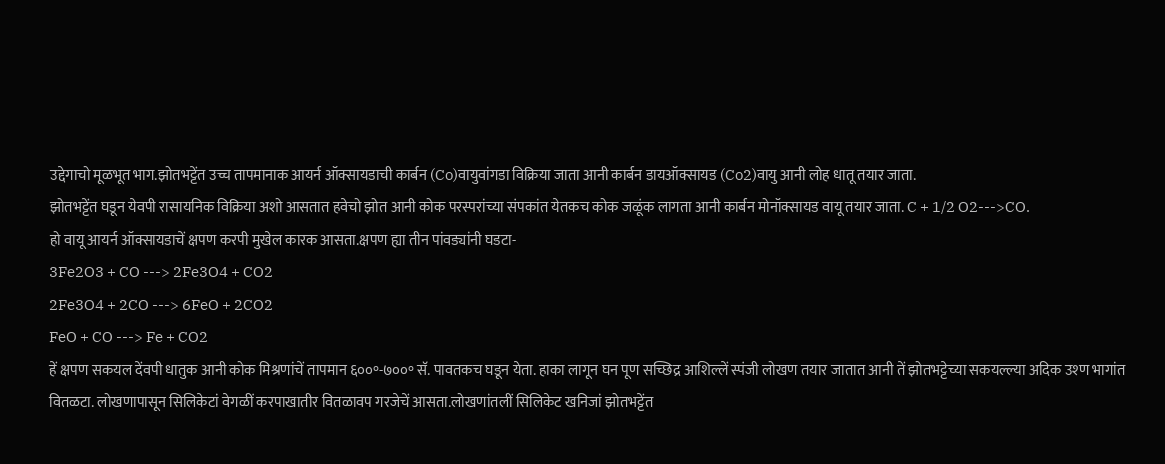उद्देगाचो मूळभूत भाग.झोतभट्टेंत उच्च तापमानाक आयर्न ऑक्सायडाची कार्बन (Co)वायुवांगडा विक्रिया जाता आनी कार्बन डायऑक्सायड (Co2)वायु आनी लोह धातू तयार जाता.
झोतभट्टेंत घडून येवपी रासायनिक विक्रिया अशो आसतात हवेचो झोत आनी कोक परस्परांच्या संपकांत येतकच कोक जळूंक लागता आनी कार्बन मोनॉक्सायड वायू तयार जाता. C + 1/2 O2--->CO.
हो वायू आयर्न ऑक्सायडाचें क्षपण करपी मुखेल कारक आसता.क्षपण ह्या तीन पांवड्यांनी घडटा-
3Fe2O3 + CO ---> 2Fe3O4 + CO2
2Fe3O4 + 2CO ---> 6FeO + 2CO2
FeO + CO ---> Fe + CO2
हें क्षपण सकयल देंवपी धातुक आनी कोक मिश्रणांचें तापमान ६००°-७००° सॅ. पावतकच घडून येता. हाका लागून घन पूण सच्छिद्र आशिल्लें स्पंजी लोखण तयार जातात आनी तें झोतभट्टेच्या सकयल्ल्या अदिक उश्ण भागांत वितळटा. लोखणापासून सिलिकेटां वेगळीं करपाखातीर वितळावप गरजेचें आसता.लोखणांतलीं सिलिकेट खनिजां झोतभट्टेंत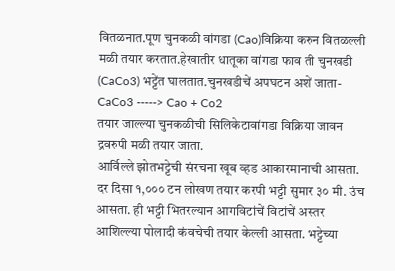वितळनात.पूण चुनकळी वांगडा (Cao)विक्रिया करुन वितळल्ली मळी तयार करतात.हेखातीर धातूका वांगडा फाव ती चुनखडी (CaCo3) भट्टेंत घालतात.चुनखडीचें अपघटन अशें जाता-
CaCo3 -----> Cao + Co2
तयार जाल्ल्या चुनकळीची सिलिकेटावांगडा विक्रिया जावन द्रवरुपी मळी तयार जाता.
आर्विल्ले झोतभट्टेची संरचना खूब व्हड आकारमानाची आसता. दर दिसा १,००० टन लोखण तयार करपी भट्टी सुमार ३० मी. उंच आसता. ही भट्टी भितरल्यान आगविटांचें विटांचें अस्तर आशिल्ल्या पोलादी कंवचेची तयार केल्ली आसता. भट्टेच्या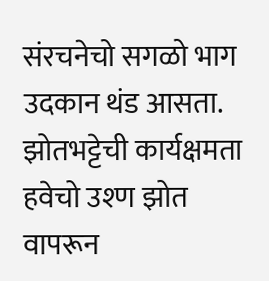संरचनेचो सगळो भाग उदकान थंड आसता.
झोतभट्टेची कार्यक्षमता हवेचो उश्ण झोत वापरून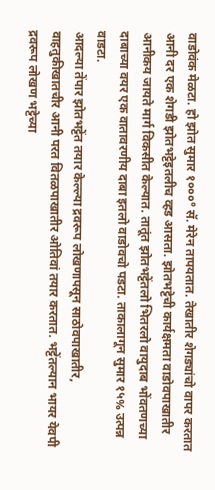वाडोवंक मेळटा. हो झोत सुमार १०००° सॅ. मेरेन तापयतात. तेखातीर शेगड्यांचो वापर करतात आनी दर एक शेगडी झोतभट्टेइतलीच व्हड आसता. झोतभट्टेची कार्यक्षमता वाडोवपाखातीर आनीकय जायते मार्ग विकसीत केल्यात. तातूंत झोतभट्टेंतलो भितरलो वायुदाब भोंवतणच्या दाबाच्या वयर एक वातावरणीय दाबा इतलो वाडोवचो पडटा. ताकालागून सुमार १५% उत्पन्न वाडटा.
आदल्या तेंपार झोतभट्टेंत तयार केल्ल्या द्रवरूप लोखणापसून साठोवपाखातीर, वाहतुकीखातचीर आनी परत वितळपाखातीर ओतिवां तयार करतात. भट्टेंतल्यान भायर येवपी द्रवरूप लोखण भट्टेच्या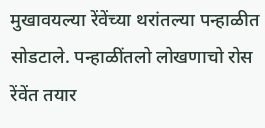मुखावयल्या रेंवेंच्या थरांतल्या पन्हाळीत सोडटाले. पन्हाळींतलो लोखणाचो रोस रेंवेंत तयार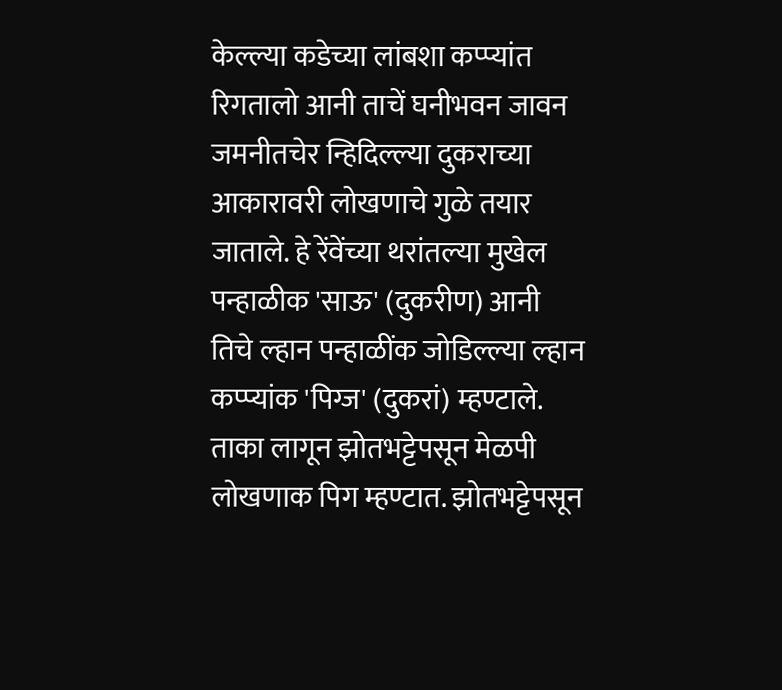केल्ल्या कडेच्या लांबशा कप्प्यांत रिगतालो आनी ताचें घनीभवन जावन जमनीतचेर न्हिदिल्ल्या दुकराच्या आकारावरी लोखणाचे गुळे तयार जाताले. हे रेंवेंच्या थरांतल्या मुखेल पन्हाळीक 'साऊ' (दुकरीण) आनी तिचे ल्हान पन्हाळींक जोडिल्ल्या ल्हान कप्प्यांक 'पिग्ज' (दुकरां) म्हण्टाले. ताका लागून झोतभट्टेपसून मेळपी लोखणाक पिग म्हण्टात. झोतभट्टेपसून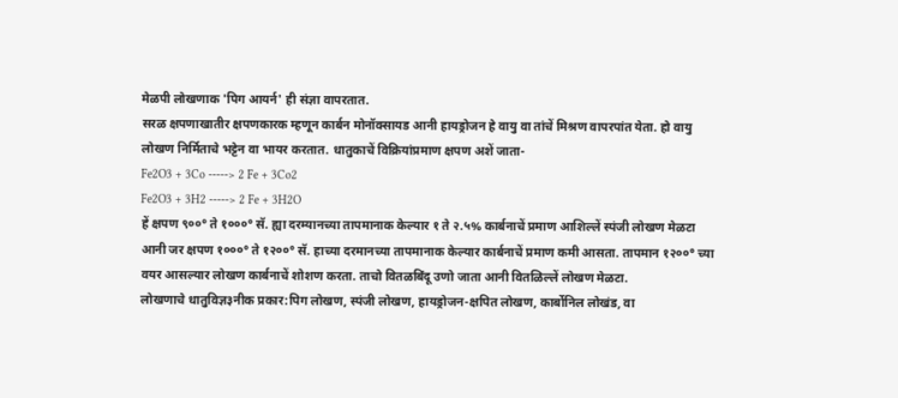मेळपी लोखणाक 'पिग आयर्न' ही संज्ञा वापरतात.
सरळ क्षपणाखातीर क्षपणकारक म्हणून कार्बन मोनॉक्सायड आनी हायड्रोजन हे वायु वा तांचें मिश्रण वापरपांत येता. हो वायु लोखण निर्मिताचे भट्टेन वा भायर करतात. धातुकाचें विक्रियांप्रमाण क्षपण अशें जाता-
Fe2O3 + 3Co -----> 2 Fe + 3Co2
Fe2O3 + 3H2 -----> 2 Fe + 3H2O
हें क्षपण ९००° ते १०००° सॅ. ह्या दरम्यानच्या तापमानाक केल्यार १ ते २.५% कार्बनाचें प्रमाण आशिल्लें स्पंजी लोखण मेळटा आनी जर क्षपण १०००° ते १२००° सॅ. हाच्या दरमानच्या तापमानाक केल्यार कार्बनाचें प्रमाण कमी आसता. तापमान १२००° च्या वयर आसल्यार लोखण कार्बनाचें शोशण करता. ताचो वितळबिंदू उणो जाता आनी वितळिल्लें लोखण मेळटा.
लोखणाचे धातुविज्ञ३नीक प्रकार:पिग लोखण, स्पंजी लोखण, हायड्रोजन-क्षपित लोखण, कार्बोनिल लोखंड, वा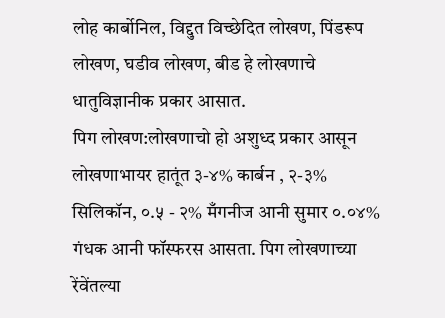लोह कार्बोनिल, विद्दुत विच्छेदित लोखण, पिंडरूप लोखण, घडीव लोखण, बीड हे लोखणाचे धातुविज्ञानीक प्रकार आसात.
पिग लोखण:लोखणाचो हो अशुध्द प्रकार आसून लोखणाभायर हातूंत ३-४% कार्बन , २-३% सिलिकॉन, ०.५ - २% मँगनीज आनी सुमार ०.०४% गंधक आनी फॉस्फरस आसता. पिग लोखणाच्या रेंवेंतल्या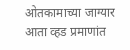ओतकामाच्या जाग्यार आता व्हड प्रमाणांत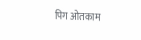पिग ओतकाम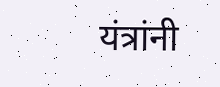यंत्रांनी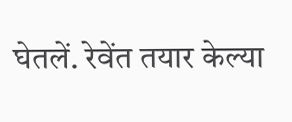घेतलें. रेवेंत तयार केल्या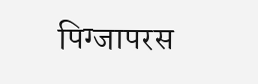पिग्जापरस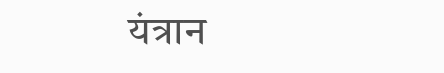यंत्रान